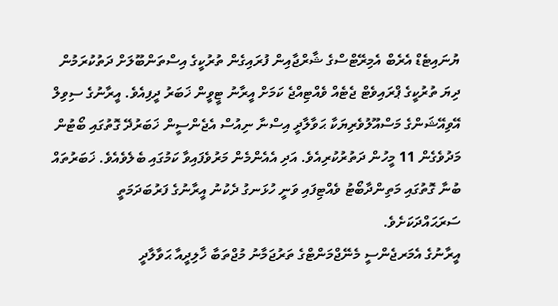ޔުނައިޓެޑް އެރެބް އެމިރޭޓްސްގެ ޝާރްޖާއިން ފުރައިގެން ތުރުކީގެ އިސްތަންބޫލަށް ދަތުކުރަމުން ދިޔަ ތުރުކީގެ ޕްރައިވެޓް ޖެޓެއް ވެއްޓިއްޖެ ކަމަށް އީރާނު ޓީވީން ޚަބަރު ދީފިއެވެ. އީރާނުގެ ސިވިލް އޭވިއޭޝަންގެ މަސްއޫލުވެރިޔަކާ ޙަވާލާދީ އިސްނާ ނިއުސް އެޖެންސީން ޚަބަރުދޭ ގޮތުގައި ބޯޓުން މަދުވެގެން 11 މީހުން ދަތުރުކުރިއެވެ. އަދި އެއެންމެން މަރުވެފައިވާ ކަމުގައި ބެލެވެއެވެ. ޚަބަރުތައް ބުނާ ގޮތުގައި މަތިންދާބޯޓު ވެއްޓިފައި ވަނީ ހުޅަނގު ދެކުނު އީރާނުގެ ފަރުބަދަމަތީ ސަރަޙައްދަކަށެވެ.
އީރާނުގެ އެމަރޖެންސީ މެނޭޖްމަންޓްގެ ތަރުޖަމާނު މުޖްތަބާ ޚާލިދީއާ ޙަވާލާދީ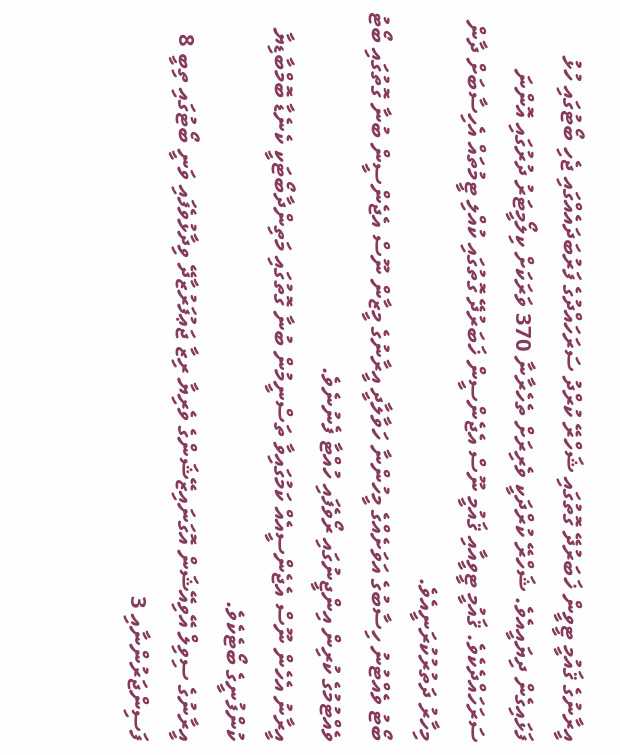އީރާނުގެ ޤައުމީ ޓީވީން ޚަބަރުދޭ ގޮތުގައި ޝަހްރޭ ކުރްދު ސަރަހައްދުގެ ފަރުބަދައެއްގައި ޖެހި ބޯޓުގައި ހުޅު ފަޅައިގެން ދިޔައީއެވެ. ޝަހްރޭ ކުރްދަކީ ވެރިރަށް ތެހެރާނާ 370 ވަރަކަށް ކިލޯމީޓަރު ދުރުގައި އޮންނަ ސަރަހައްދެކެވެ. ޤައުމީ ޓީވީއާއި ޤައުމީ ނޫސް އެޖެންސީން ޚަބަރުދޭ ގޮތުގައި ކުއްލި ޓީމުތައް އެހިސާބަށް ދާން މިހާރު ދަތުރުކުރަނީއެވެ.
ބޯޓު ވެއްޓުނު ހިސާބުގެ އަވަށެއްގެ މީހުންނާ ހަވާލާދީ އީރާނުގެ މީޒާން ނޫސް އެޖެންސީން ބުނާ ގޮތުގައި ބޯޓު ވެއްޓުމުގެ ކުރިން އިންޖީނުގައި ރޯވެފައި ހުއްޓާ ފެނުނެވެ.
އީރާނު އެހެން ނޫސް އެޖެންސީއެއް ކަމުގައިވާ ތަސްނީމުން ބުނާ ގޮތުގައި މަތިންދާބޯޓަކީ ކެނެޑާ ބޮމްބާޑިޔާ ކުންފުނީގެ ބޯޓެކެވެ.
އީރާނުގެ ސިވިލް އޭވިއޭޝަން އޮގަނައިޒޭޝަންގެ ވެރިޔާ ރިޒާ ޖަޢުފަރުޒާދޭ ވިދާޅުވެފައި ވަނީ ބޯޓުގައި ތިބީ 8 ފަސިންޖަރުންނާއި 3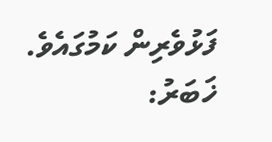ފަޅުވެރިން ކަމުގައެވެ.
ޚަބަރު: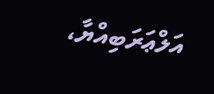އަލްޢަރަބިއްޔާ،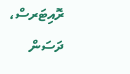ރޮއިޓަރސް، ދަސަން